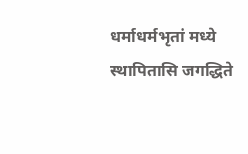धर्माधर्मभृतां मध्ये स्थापितासि जगद्धिते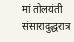मां तोलयंती संसारादुद्धरात्र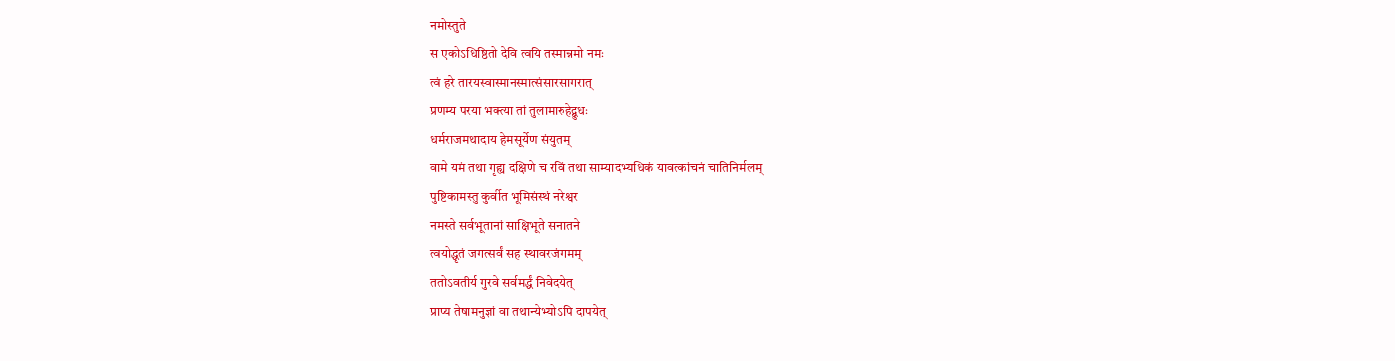नमोस्तुते
स एकोऽधिष्ठितो देवि त्वयि तस्मान्नमो नमः
त्वं हरे तारयस्वास्मानस्मात्संसारसागरात्
प्रणम्य परया भक्त्या तां तुलामारुहेद्बुधः
धर्मराजमथादाय हेमसूर्येण संयुतम्
वामे यमं तथा गृह्य दक्षिणे च रविं तथा साम्यादभ्यधिकं यावत्कांचनं चातिनिर्मलम्
पुष्टिकामस्तु कुर्वीत भूमिसंस्थं नरेश्वर
नमस्ते सर्वभूतानां साक्षिभूते सनातने
त्वयोद्धृतं जगत्सर्वं सह स्थावरजंगमम्
ततोऽवतीर्य गुरवे सर्वमर्द्धं निवेदयेत्
प्राप्य तेषामनुज्ञां वा तथान्येभ्योऽपि दापयेत्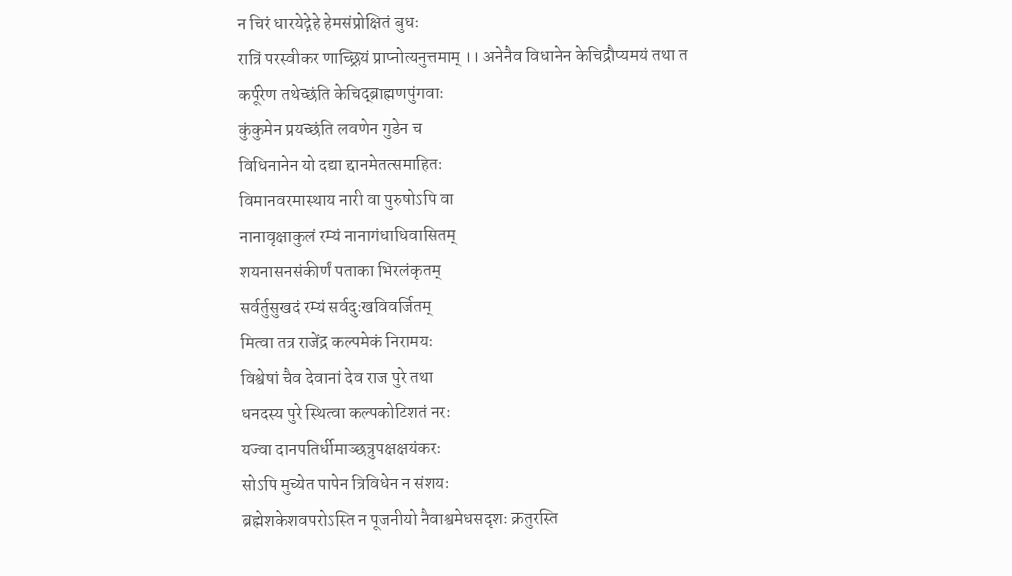न चिरं धारयेद्गेहे हेमसंप्रोक्षितं बुधः
रात्रिं परस्वीकर णाच्छ्रियं प्राप्नोत्यनुत्तमाम् ।। अनेनैव विधानेन केचिद्रौप्यमयं तथा त
कर्पूरेण तथेच्छंति केचिद्ब्राह्मणपुंगवाः
कुंकुमेन प्रयच्छंति लवणेन गुडेन च
विधिनानेन यो दद्या द्दानमेतत्समाहितः
विमानवरमास्थाय नारी वा पुरुषोऽपि वा
नानावृक्षाकुलं रम्यं नानागंधाधिवासितम्
शयनासनसंकीर्णं पताका भिरलंकृतम्
सर्वर्तुसुखदं रम्यं सर्वदुःखविवर्जितम्
मित्वा तत्र राजेंद्र कल्पमेकं निरामयः
विश्वेषां चैव देवानां देव राज पुरे तथा
धनदस्य पुरे स्थित्वा कल्पकोटिशतं नरः
यज्वा दानपतिर्धीमाञ्छत्रुपक्षक्षयंकरः
सोऽपि मुच्येत पापेन त्रिविधेन न संशयः
ब्रह्मेशकेशवपरोऽस्ति न पूजनीयो नैवाश्वमेधसदृशः क्रतुरस्ति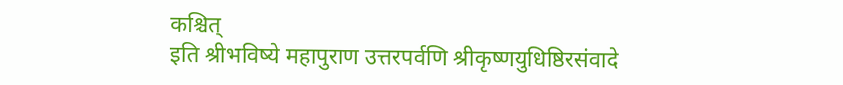कश्चित्
इति श्रीभविष्ये महापुराण उत्तरपर्वणि श्रीकृष्णयुधिष्ठिरसंवादे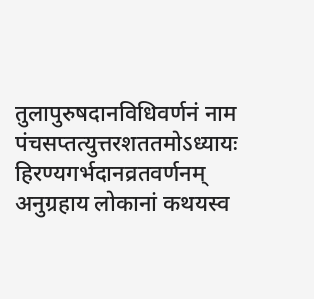तुलापुरुषदानविधिवर्णनं नाम पंचसप्तत्युत्तरशततमोऽध्यायः
हिरण्यगर्भदानव्रतवर्णनम् अनुग्रहाय लोकानां कथयस्व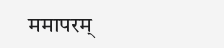ममापरम्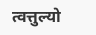त्वत्तुल्यो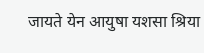जायते येन आयुषा यशसा श्रिया